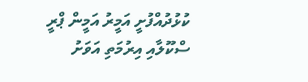ކުޅުދުއްފުށީ އަމީރު އަމީން ޕްރީ ސްކޫލާއި އިރުމަތި އަވަށު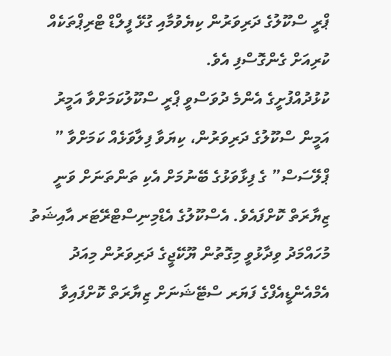ޕްރީ ސްކޫލުގެ ދަރިވަރުން ކިޔެވުމާއި ގުޅޭ ފީލްޑް ޓްރިޕްތަކެއް ކުރިއަށް ގެންގޮސްފި އެވެ.
ކުޅުދުއްފުށީގެ އެންމެ ދުވަސްވީ ޕްރީ ސްކޫލުކަމަށްވާ އަމީރު އަމީން ސްކޫލުގެ ދަރިވަރުން، ކިޔަވާ ފިލާވަޅެއް ކަމަށްވާ ” ޕްލޭސަސް” ގެ ފިޅާވަޅުގެ ބޭނުމަށް އެކި ތަންތަނަށް ވަނީ ޒިޔާރަތް ކޮށްފައެވެ. އެސްކޫލުގެ އެޑްމިނިސްޓްރޭޓަރ އާއިޝަތު މުހައްމަދު ވިދާޅުވީ މިގޮތުން ޔޫކޭޖީގެ ދަރިވަރުން މިއަދު އެމްއެންޑީއެފްގެ ފަޔަރ ސްޓޭޝަނަށް ޒިޔާރަތް ކޮށްފައިވާ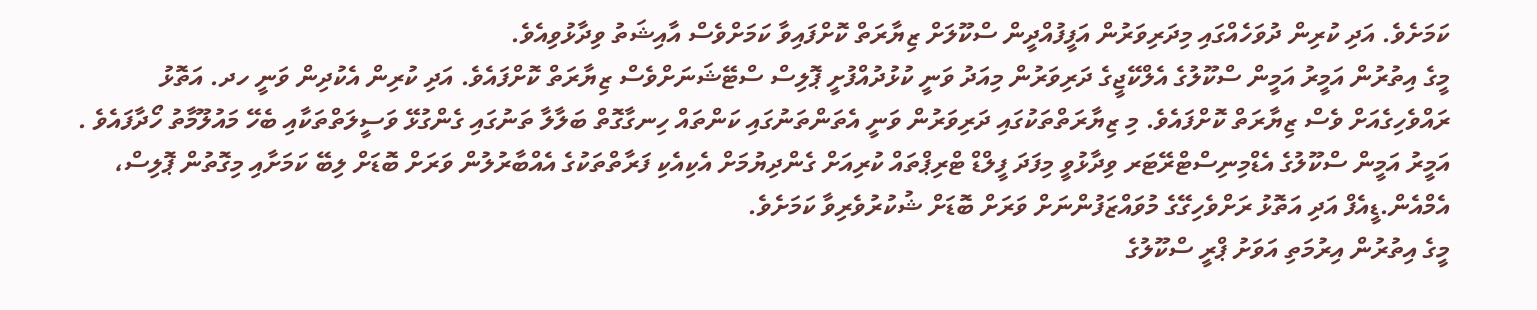ކަމަށެވެ. އަދި ކުރިން ދުވަހެއްގައި މިދަރިވަރުން އަފީފުއްދީން ސްކޫލަށް ޒިޔާރަތް ކޮށްފައިވާ ކަމަށްވެސް އާއިޝަތު ވިދާޅުވިއެވެ.
މީގެ އިތުރުން އަމީރު އަމީން ސްކޫލުގެ އެލްކޭޖީގެ ދަރިވަރުން މިއަދު ވަނީ ކުޅުދުއްފުށީ ޕޮލިސް ސްޓޭޝަނަށްވެސް ޒިޔާރަތް ކޮށްފައެވެ. އަދި ކުރިން އެކުދިން ވަނީ ހދ. އަތޮޅު ރައްވެހިގެއަށް ވެސް ޒިޔާރަތް ކޮށްފައެވެ. މި ޒިޔާރަތްތަކުގައި ދަރިވަރުން ވަނީ އެތަންތަނުގައި ކަންތައް ހިނގާގޮތް ބަލާލާ ތަނުގައި ގެންގުޅޭ ވަސީލަތްތަކާއި ބެހޭ މައުލޫމާތު ހޯދާފައެވެ .
އަމީރު އަމީން ސްކޫލުގެ އެޑްމިނިސްޓްރޭޓަރ ވިދާޅުވީ މިފަދަ ފީލްޑް ޓްރިޕްތައް ކުރިއަށް ގެންދިޔުމަށް އެކިއެކި ފަރާތްތަކުގެ އެއްބާރުލުން ވަރަށް ބޮޑަށް ލިބޭ ކަމަށާއި މިގޮތުން ޕޮލިސް، އެމްއެން.ޑީއެފް އަދި އަތޮޅު ރަށްވެހިގޭގެ މުވައްޒަފުންނަށް ވަރަށް ބޮޑަށް ޝުކުރުވެރިވާ ކަމަށެވެ.
މީގެ އިތުރުން އިރުމަތި އަވަށު ޕްރީ ސްކޫލުގެ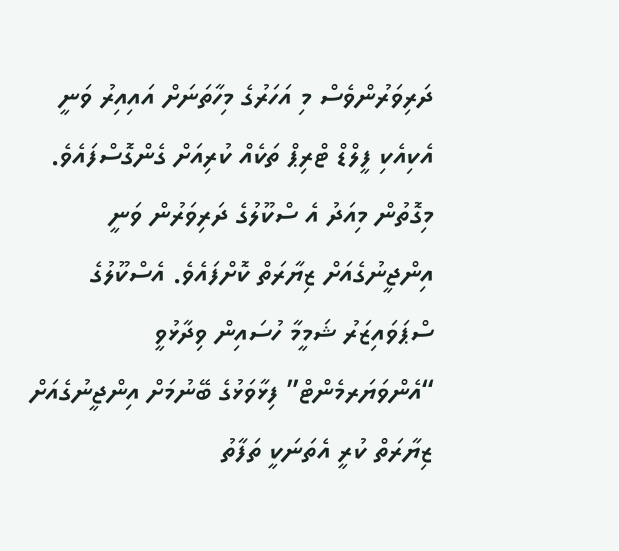ދަރިވަރުންވެސް މި އަހަރުގެ މިހާތަނަށް އައިއިރު ވަނީ އެކިއެކި ފީލްޑް ޓްރިޕް ތަކެއް ކުރިއަށް ގެންގޮސްފައެވެ. މިގޮތުން މިއަދު އެ ސްކޫލުގެ ދަރިވަރުން ވަނީ އިންޖީނުގެއަށް ޒިޔާރަތް ކޮށްފައެވެ. އެސްކޫލުގެ ސްޕަވައިޒަރު ޝަމީމާ ހުސައިން ވިދާޅުވީ “އެންވަޔަރމެންޓް” ފިޅާވަޅުގެ ބޭނުމަށް އިންޖީނުގެއަށް ޒިޔާރަތް ކުރީ އެތަނަކީ ތަފާތު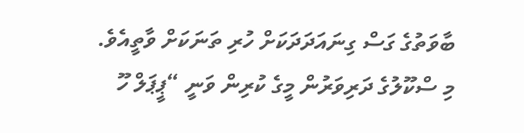ބާވަތުގެ ގަސް ގިނައަދަދަކަށް ހުރި ތަނަކަށް ވާތީއެވެ. މި ސްކޫލުގެ ދަރިވަރުން މީގެ ކުރިން ވަނީ “ޕީޕަލް ހޫ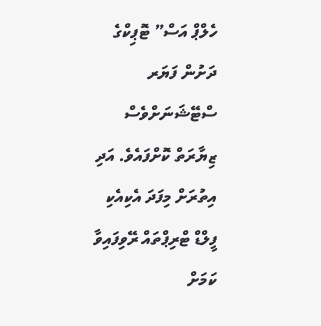ހެލްޕް އަސް” ޓޮޕިކްގެ ދަށުން ފަޔަރ ސްޓޭޝަނަށްވެސް ޒިޔާރަތް ކޮށްފައެވެ. އަދި އިތުރަށް މިފަދަ އެކިއެކި ފީލްޑް ޓްރިޕްތައް ރޭވިފައިވާ ކަމަށް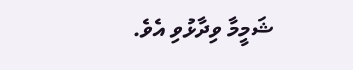ޝަމީމާ ވިދާޅުވި އެވެ.